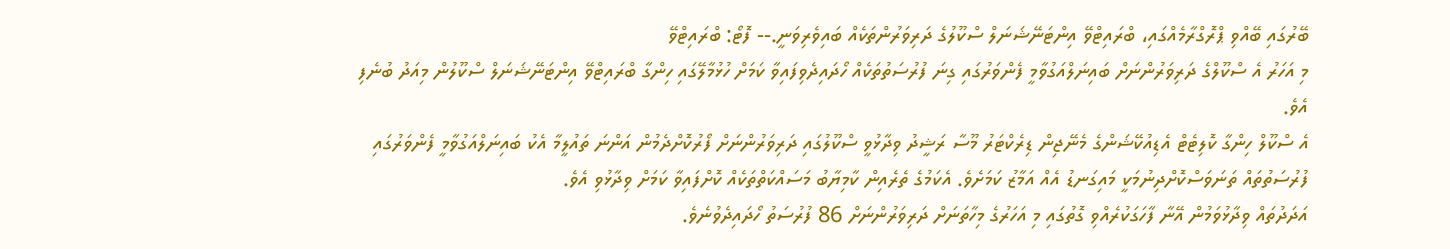ބޭރުގައި ބޭއްވި ޕްރޮގްރާމެއްގައި، ބްރައިޓްވޭ އިންޓަނޭޝަނަލް ސްކޫލުގެ ދަރިވަރުންތަކެއް ބައިވެރިވަނީ.-- ފޮޓޯ: ބްރައިޓްވޭ
މި އަހަރު އެ ސްކޫލްގެ ދަރިވަރުންނަށް ބައިނަލްއަގުވާމީ ފެންވަރުގައި ގިނަ ފުރުސަތުތަކެއް ހޯދައިދެވިފައިވާ ކަމަށް ހުޅުމާލޭގައި ހިންގާ ބްރައިޓްވޭ އިންޓަނޭޝަނަލް ސްކޫލުން މިއަދު ބުނެފި އެވެ.
އެ ސްކޫލް ހިންގާ ކޮލިޓެޓް އެޑިއުކޭޝަންގެ މެނޭޖިން ޑިރެކްޓަރު މޫސާ ރަޝީދު ވިދާޅުވީ ސްކޫލުގައި ދަރިވަރުންނަށް ފޯރުކޮށްދެމުން އަންނަ ތައުލީމާ އެކު ބައިނަލްއަގުވާމީ ފެންވަރުގައި ފުރުސަތުތައް ތަނަވަސްކޮށްދިނުމަކީ މައިގަނޑު އެއް އަމާޒު ކަމަށެވެ. އެކަމުގެ ތެރެއިން ކާމިޔާބު މަސައްކަތްތަކެއް ކޮށްފައިވާ ކަމަށް ވިދާޅުވި އެވެ.
އަދަދުތައް ވިދާޅުވަމުން އޭނާ ފާހަގަކުރެއްވި ގޮތުގައި މި އަހަރުގެ މިހާތަނަށް ދަރިވަރުންނަށް 86 ފުރުސަތު ހޯދައިދެވުނެވެ.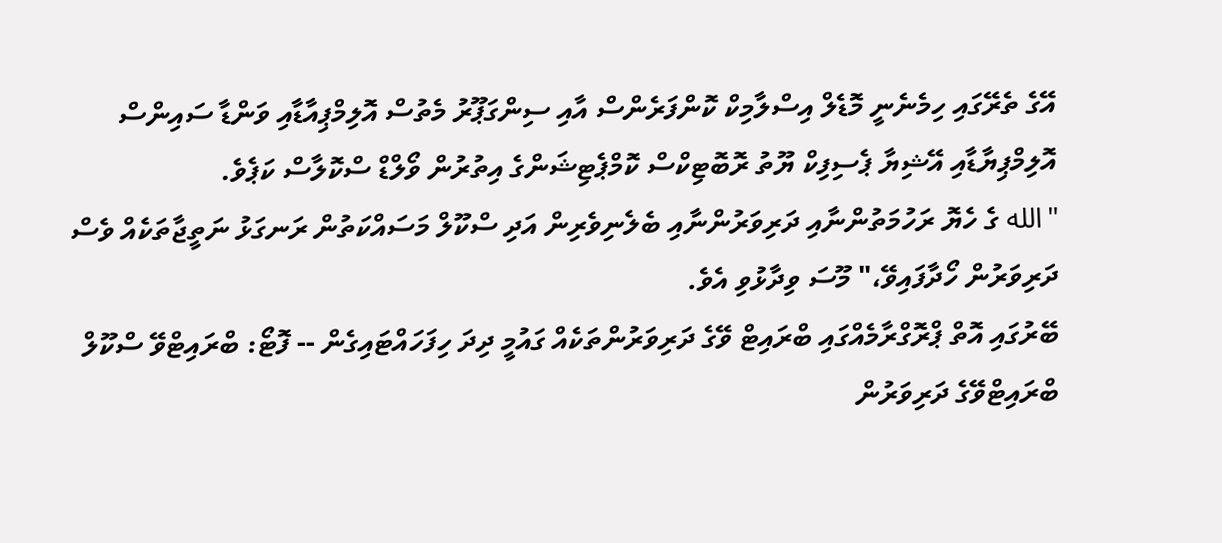އޭގެ ތެރޭގައި ހިމެނެނީ މޮޑެލް އިސްލާމިކް ކޮންފަރެންސް އާއި ސިންގަޕޫރު މެތުސް އޮލިމްޕިއާޑާއި ވަންޑާ ސައިންސް އޮލިމްޕިޔާޑާއި އޭޝިޔާ ޕެސިފިކް ޔޫތު ރޮބޮޓިކްސް ކޮމްޕެޓިޝަންގެ އިތުރުން ވޯލްޑް ސްކޮލާސް ކަޕެވެ.
"الله ގެ ހެޔޮ ރަހުމަތުންނާއި ދަރިވަރުންނާއި ބެލެނިވެރިން އަދި ސްކޫލް މަސައްކަތުން ރަނގަޅު ނަތީޖާތަކެއް ވެސް ދަރިވަރުން ހޯދާފައިވޭ،" މޫސަ ވިދާޅުވި އެވެ.
ބޭރުގައި އޮތް ޕްރޮގްރާމެއްގައި ބްރައިޓް ވޭގެ ދަރިވަރުންތަކެއް ގައުމީ ދިދަ ހިފަހައްޓައިގެން -- ފޮޓޯ: ބްރައިޓްވޭ ސްކޫލް
ބްރައިޓްވޭގެ ދަރިވަރުން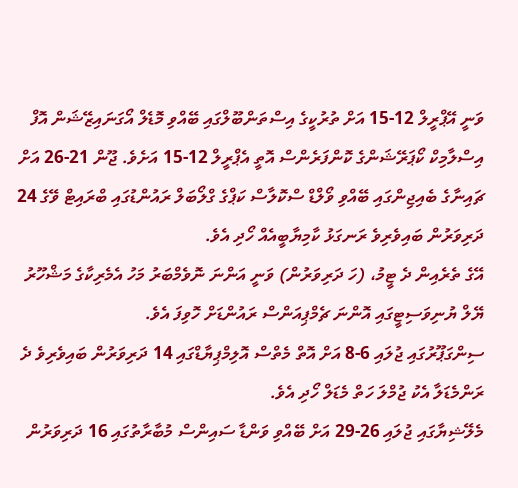ވަނީ އޭޕްރީލް 12-15 އަށް ތުރުކީގެ އިސްތަންބޫލްގައި ބޭއްވި މޮޑެލް އޯގަނައިޒޭޝަން އޮފް އިސްލާމިކް ކޯޕަރޭޝަންގެ ކޮންފަރެންސް އޮތީ އެޕްރީލް 12-15 އަށެވެ. ޖޫން 21-26 އަށް ޗައިނާގެ ބެއިޖިންގައި ބޭއްވި ވޯލްޑް ސްކޮލާސް ކަޕްގެ ގްލޯބަލް ރައުންޑުގައި ބްރައިޓް ވޭގެ 24 ދަރިވަރުން ބައިވެރިވެ ރަނގަޅު ކާމިޔާބީއެއް ހޯދި އެވެ.
އޭގެ ތެރެއިން ދެ ޓީމު، (ހަ ދަރިވަރުން) ވަނީ އަންނަ ނޮވެމްބަރު މަހު އެމެރިކާގެ މަޝްހޫރު ޔޭލް ޔުނިވަސިޓީގައި އޮންނަ ޗެމްޕިއަންސް ރައުންޑަށް ހޮވިފަ އެވެ.
ސިންގަޕޫރުގައި ޖުލައި 6-8 އަށް އޮތް މެތްސް އޮލިމްޕިޔާޑްގައި 14 ދަރިވަރުން ބައިވެރިވެ ދެ ރަންމެޑަލާ އެކު ޖުމްލަ ހަތް މެޑަލް ހޯދި އެވެ.
މެލޭޝިޔާގައި ޖުލައި 26-29 އަށް ބޭއްވި ވަންޑާ ސައިންސް މުބާރާތުގައި 16 ދަރިވަރުން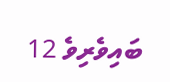ބައިވެރިވެ 12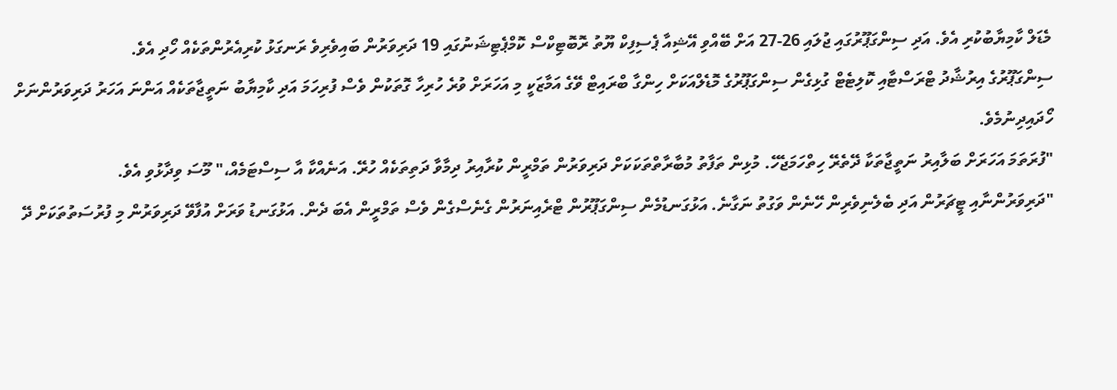މެޑަލް ކާމިޔާބުކުރި އެވެ. އަދި ސިންގަޕޫރުގައި ޖުލައި 26-27 އަށް ބޭއްވި އޭޝިއާ ޕެސިފިކް ޔޫތު ރޮބޮޓިކްސް ކޮމްޕެޓިޝަނުގައި 19 ދަރިވަރުން ބައިވެރިވެ ރަނގަޅު ކުރިއެރުންތަކެއް ހޯދި އެވެ.
ސިންގަޕޫރުގެ އިރުޝާދު ޓްރަސްޓާއި ކޮލިޓެޓް ގުޅިގެން ސިންގަޕޫރުގެ މޮޑެލްއަކަށް ހިންގާ ބްރައިޓް ވޭގެ އަމާޒަކީ މި އަހަރަށް ވުރެ ހުރިހާ ގޮތަކުން ވެސް ފުރިހަމަ އަދި ކާމިޔާބު ނަތީޖާތަކެއް އަންނަ އަހަރު ދަރިވަރުންނަށް ހޯދައިދިނުމެވެ.
"ފުރަތަމަ އަހަރަށް ބަލާއިރު ނަތީޖާތަކާ ދޭތެރޭ ހިތްހަމަޖެހޭ. މުޅިން ތަފާތު މުބާރާތްތަކަކަށް ދަރިވަރުން ތަމްރީން ކުރާއިރު ދިމާވާ ދަތިތަކެއް ހުރޭ. އަނެއްކާ އާ ސިސްޓަމެއް،" މޫސަ ވިދާޅުވި އެވެ.
"ދަރިވަރުންނާއި ޓީޗަރުން އަދި ބެލެނިވެރިން ހޭނެން ވަގުތު ނަގާނެ. އަޅުގަނޑުމެން ސިންގަޕޫރުން ޓްރެއިނަރުން ގެނެސްގެން ވެސް ތަމްރީން އެބަ ދެން. އަޅުގަނޑު ވަރަށް އުފާވޭ ދަރިވަރުން މި ފުރުސަތުތަކަށް ދޭ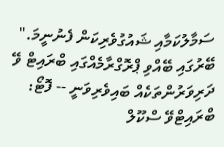ސަމާލުކަމާއި ޝައުގުވެރިކަން ފެނުނީމަ."
ބޭރުގައި ބޭއްވި ޕްރޮގްރާމެއްގައި ބްރައިޓް ވޭ ދަރިވަރުންތަކެއް ބައިވެރިވަނީ -- ފޮޓޯ: ބްރައިޓްވޭ ސްކޫލް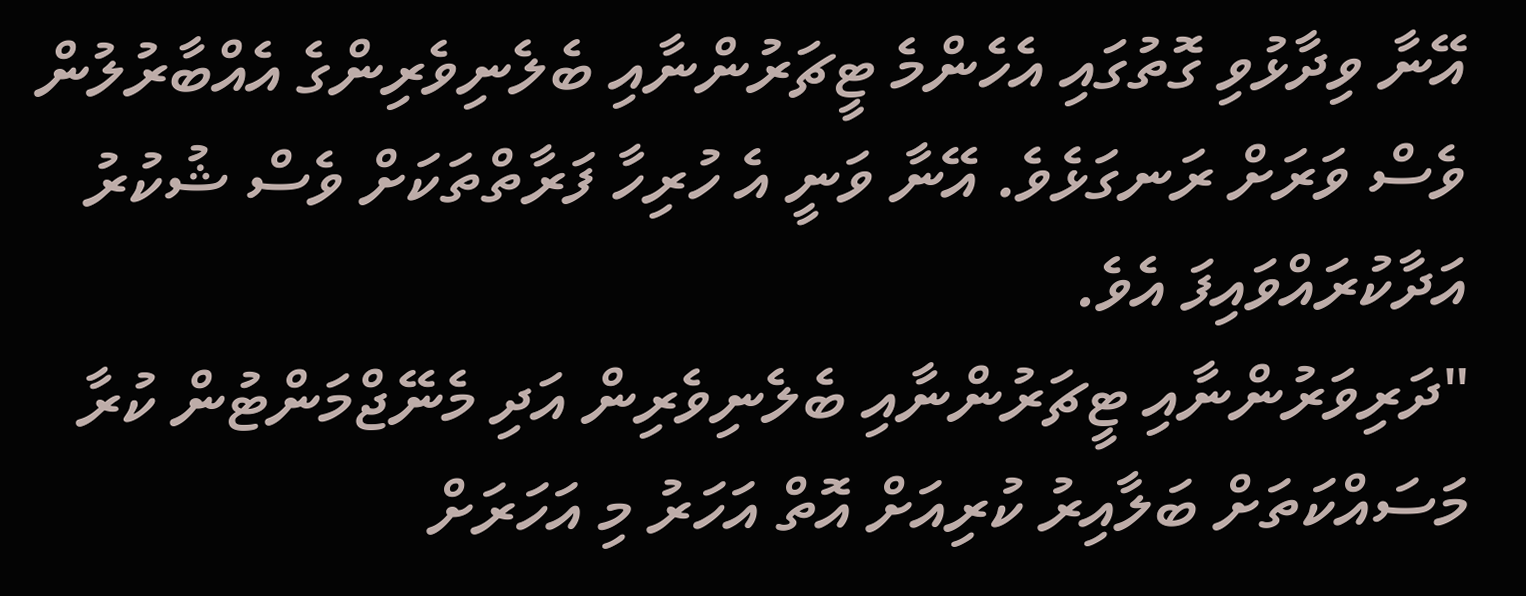އޭނާ ވިދާޅުވި ގޮތުގައި އެހެންމެ ޓީޗަރުންނާއި ބެލެނިވެރިންގެ އެއްބާރުލުން ވެސް ވަރަށް ރަނގަޅެވެ. އޭނާ ވަނީ އެ ހުރިހާ ފަރާތްތަކަށް ވެސް ޝުކުރު އަދާކުރައްވައިފަ އެވެ.
"ދަރިވަރުންނާއި ޓީޗަރުންނާއި ބެލެނިވެރިން އަދި މެނޭޖްމަންޓުން ކުރާ މަސައްކަތަށް ބަލާއިރު ކުރިއަށް އޮތް އަހަރު މި އަހަރަށް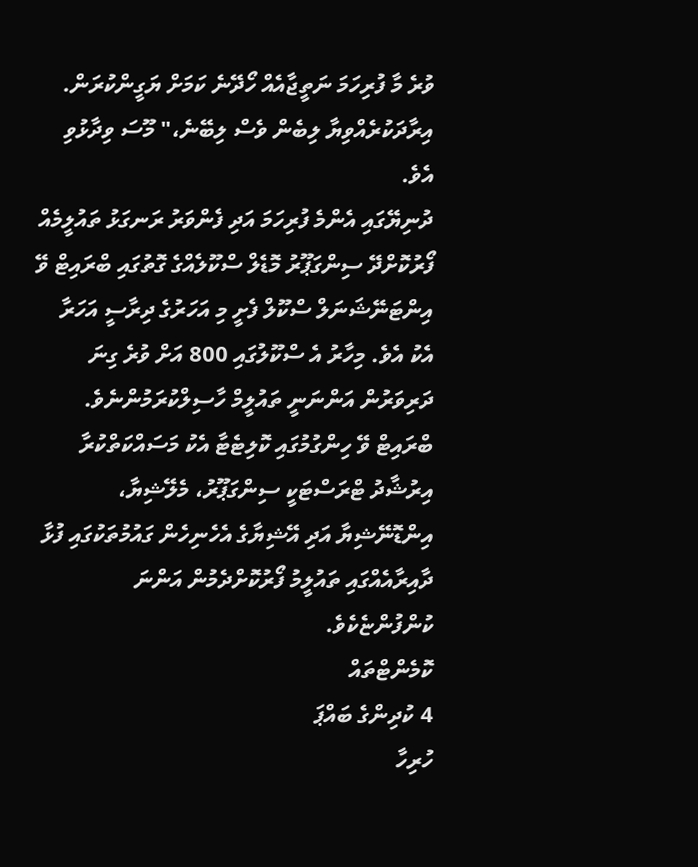ވުރެ މާ ފުރިހަމަ ނަތީޖާއެއް ހޯދޭނެ ކަމަށް ޔަގީންކުރަން. އިރާދަކުރެއްވިޔާ ލިބެން ވެސް ލިބޭނެ،" މޫސަ ވިދާޅުވި އެވެ.
ދުނިޔޭގައި އެންމެ ފުރިހަމަ އަދި ފެންވަރު ރަނގަޅު ތައުލީމެއް ފޯރުކޮށްދޭ ސިންގަޕޫރު މޮޑެލް ސްކޫލެއްގެ ގޮތުގައި ބްރައިޓް ވޭ އިންޓަނޭޝަނަލް ސްކޫލް ފެށީ މި އަހަރުގެ ދިރާސީ އަހަރާ އެކު އެވެ. މިހާރު އެ ސްކޫލުގައި 800 އަށް ވުރެ ގިނަ ދަރިވަރުން އަންނަނީ ތައުލީމް ހާސިލްކުރަމުންނެވެ.
ބްރައިޓް ވޭ ހިންގުމުގައި ކޮލިޓެޓާ އެކު މަސައްކަތްކުރާ އިރުޝާދު ޓްރަސްޓަކީ ސިންގަޕޫރު، މެލޭޝިޔާ، އިންޑޮނޭޝިޔާ އަދި އޭޝިޔާގެ އެހެނިހެން ގައުމުތަކުގައި ފުޅާ ދާއިރާއެއްގައި ތައުލީމު ފޯރުކޮށްދެމުން އަންނަ ކުންފުންޏެކެވެ.
ކޮމެންޓްތައް
4 ކުދިންގެ ބައްޕަ
ހުރިހާ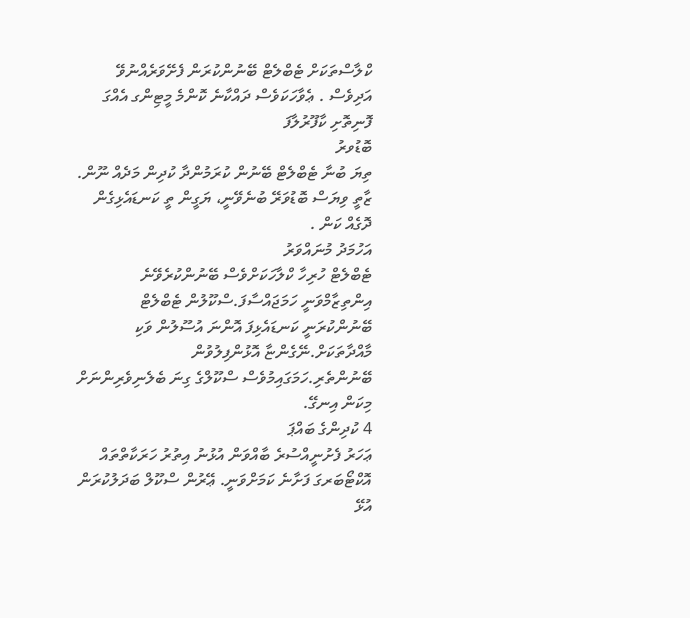ކްލާސްތަކަށް ޓެބްލެޓް ބޭނުންކުރަން ފެށޭވަރެއްނުވޭ އަދިވެސް . ޢެވާހަކަވެސް ދައްކާނެ ކޮންމެ މީޓިންގ އެއްގަ ފޮނިތޮށި ކާފޫރުލާފަ
ބޮޑުވރު
ތިޔަ ބުނާ ޓެބްލެޓް ބޭނުން ކުރަމުންދާ ކުދިން މަދެއް ނޫން. ޒާތީ ވިޔަސް ބޮޑުވަރޭ ބުނެވޭނީ، ޔަގީން ތީ ކަނޑައެޅިގެން ދޮގެއް ކަން .
އަހުމަދު މުނައްވަރު
ޓެބްލެޓް ހުރިހާ ކްލާހަކަށްވެސް ބޭނުންކުރެވޭނެ އިންތިޒާމްވަނީ ހަމަޖައްސާފަ.ސްކޫލުން ޓެބްލެޓް ބޭނުންކުރަނީ ކަނޑައެޅިފަ އޮންނަ އުސޫލުން ވަކި މާއްދާތަކަށް.ނޭގެންޏާ އޮޅުންފިލުވުން ބޭނުންތެރި.ހަމަގައިމުވެސް ސްކޫލްގެ ގިނަ ބެލެނިވެރިންނަށް މިކަން އިނގޭ.
4 ކުދިންގެ ބައްޕަ
ޢަހަރު ފެށުނީއްސުރެ ބާއްވަން އުޅުނު އިތުރު ހަރަކާތްތައް އޮކްޓޯބަރގަ ފަށާނެ ކަމަށްވަނީ. ޢޭރުން ސްކޫލް ބަދަލުކުރަން އުޅޭ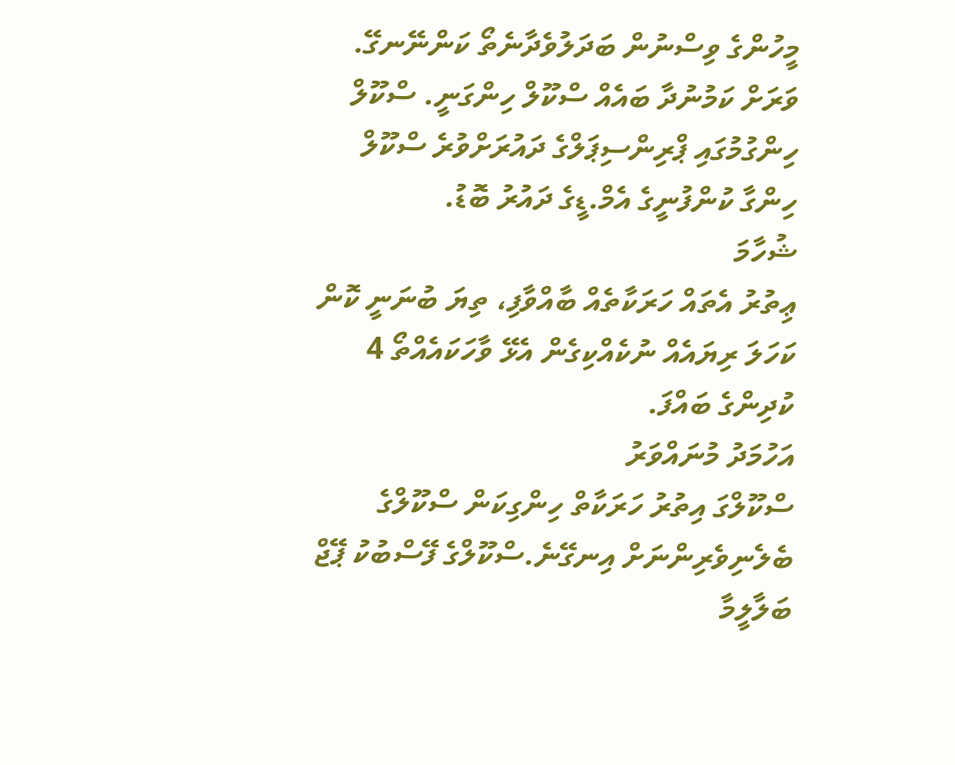މީހުންގެ ވިސްނުން ބަދަލުވެދާނެތޯ ކަންނޭނގޭ. ވަރަށް ކަމުނުދާ ބައެއް ސްކޫލް ހިންގަނީ. ސްކޫލް ހިންގުމުގައި ޕްރިންސިޕަލްގެ ދައުރަށްވުރެ ސްކޫލް ހިންގާ ކުންފުނީގެ އެމް.ޑީގެ ދައުރު ބޮޑު.
ޝުހާމަ
ޢިތުރު އެތައް ހަރަކާތެއް ބާއްވާފި، ތިޔަ ބުނަނީ ކޮން ކަހަލަ ރިޔައެއް ނުކެއްކިގެން އެޅޭ ވާހަކައެއްތޯ 4 ކުދިންގެ ބައްފަ.
އަހުމަދު މުނައްވަރު
ސްކޫލްގަ އިތުރު ހަރަކާތް ހިންގިކަން ސްކޫލްގެ ބެލެނިވެރިންނަށް އިނގޭނެ.ސްކޫލްގެ ފޭސްބުކު ޕޭޖް ބަލާލީމާ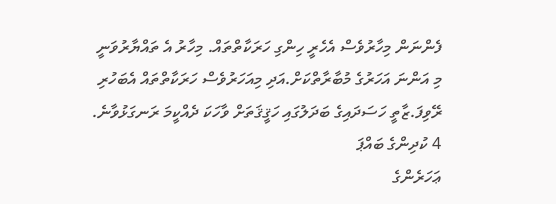ފެންނަން މިހާރުވެސް އެހެރީ ހިންގި ހަރަކާތްތައް. މިހާރު އެ ތައްޔާރުވަނީ މި އަންނަ އަހަރުގެ މުބާރާތްކަށް.އަދި މިއަހަރުވެސް ހަރަކާތްތައް އެބަހުރި ރޭވިފަ.ޒާތީ ހަސަދައިގެ ބަދަލުގައި ހަޤީޤަތަށް ވާހަކަ ދެއްކީމަ ރަނގަޅުވާނެ.
4 ކުދިންގެ ބައްޕަ
ޢަހަރެންގެ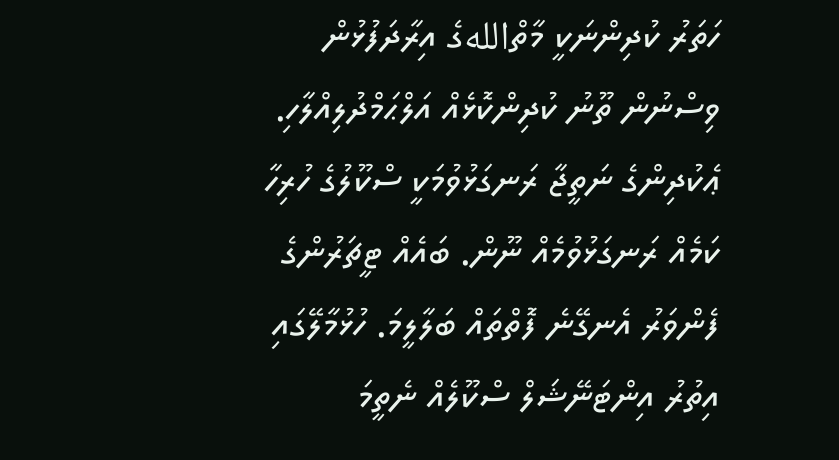ހަތަރު ކުދިންނަކީ މާތްاللهގެ އިރާދަފުޅުން ވިސްނުން ތޫނު ކުދިންކޮޅެއް އަލްޙަމްދުލިއްލާހި. ޢެކުދިންގެ ނަތީޖާ ރަނގަޅުވުމަކީ ސްކޫލުގެ ހުރިހާ ކަމެއް ރަނގަޅުވުމެއް ނޫން. ބައެއް ޓީޗަރުންގެ ފެންވަރު އެނގޭނެ ފޮތްތައް ބަލާލީމަ. ހުޅުމާލޭގައި އިތުރު އިންޓަނޭޝަލް ސްކޫލެއް ނެތީމަ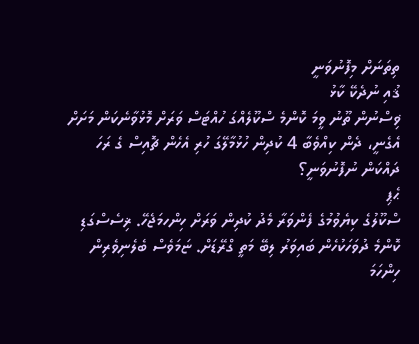ތިތަނަށް މިފޮނުވަނީ
ޤުއި ނުދެކޭ ކާޅު
ޥިސްނުން ތޫނު ވީމަ ކޮންމެ ސްކޫލެއްގަ ހުއްޓަސް ވަރަށް މޮޅުވާނެކަން މަށަށް އެގެނީ، ދެން ކިއްވެބާ 4 ކުދިން ހުޅުމާލޭގަ ހުރި އެހެން ޗޮއިސް ގެ ރަހަ ދައްކަން ނުފޮނުވަނީ؟
ޙެޕި
ސްކޫލުގެ ކިޔެވުމުގެ ފެންވަރާ މެދު ކުދިން ވަރަށް ހިންހމަޖެހޭ. ޜިސެސްގަޑި ކޮންމެ ދުވަހަކުހެން ބައިވަރު ލިބޭ މަތީ ގްރޭޑަށް. ޏަމަވެސް ބެލެނިވެރިން ހިންހަމަ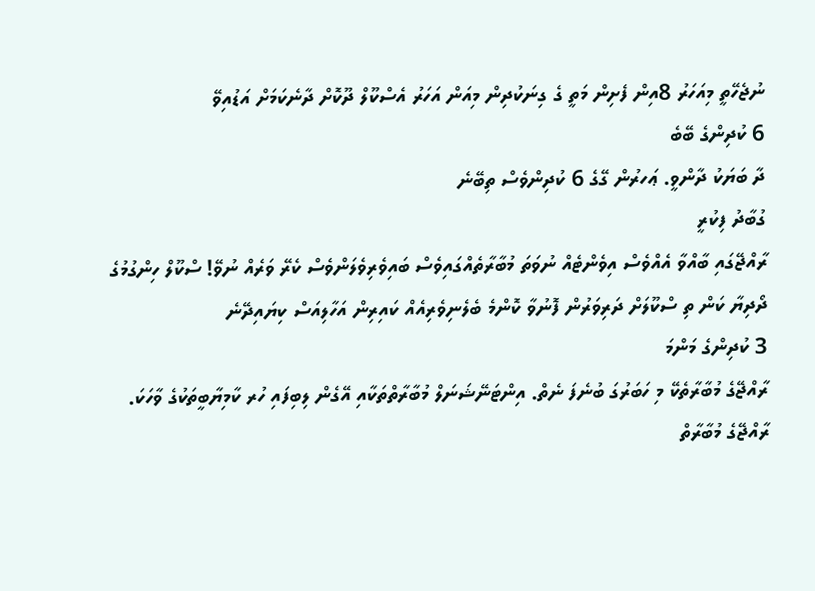ނުޖެހޭތީ މިއަހަރު 8އިން ފެށިން މަތީ ގެ ގިނަކުދިން މިއަން އަހަރު އެސްކޫލް ދޫކޮށް ދާނެކަމަށް އަޑުއިވޭ
6 ކުދިންގެ ބޭބެ
ދާ ބަޔަކު ދާންވީ. ޢަހރުން ގޭގެ 6 ކުދިންވެސް ތިބޭނެ
ގުބާދު ފިކުރީ
ރާއްޖޭގައި ބާއްވާ އެއްވެސް އިވެންޓެއް ނުވަތަ މުބާރާތެއްގައިވެސް ބައިވެރިވެލަންވެސް ކެރޭ ވަރެއް ނުވޭ! ސްކޫލް ހިންގުމުގެ ދޯދިޔާ ކަން ތި ސްކޫލަށް ދަރިވަރުން ފޮނުވާ ކޮންމެ ބެލެނިވެރިއެއް ކައިރިން އަހާލިއަސް ކިޔައިދޭނެ
3 ކުދިންގެ މަންމަ
ރާއްޖޭގެ މުބާރާތެކޭ މި ހަބަރުގަ ބުނެފަ ނެތް. އިންޓަނޭޝަނަލް މުބާރާތްތަކާއި އޭގެން ލިބިފައި ހުރ ކާމިޔާބީތަކުގެ ވާހަކަ. ރާއްޖޭގެ މުބާރާތް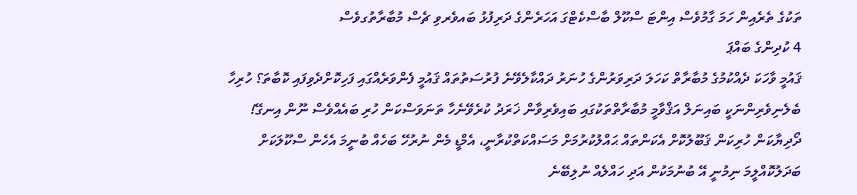ތަކުގެ ތެރެއިން ހަމަ ގާމުވެސް އިންޓަ ސްކޫލް ބާސްކެޓްގަ އަހަރެންގެ ދަރިފުޅު ބައވެރވި ޗެސް މުބާރާތުގވެސް
4 ކުދިންގެ ބައްޕަ
ޤައުމީ ވާހަކަ ދެއްކުމުގެ މުބާރާތް ކަހަލަ ދަރިވަރުންގެ ހުނަރު ދައްކާލެވޭނެ ފުރުސަތުތައް ޤައުމީ ފެންވަރެއްގައި ފަހިކޮށްދެވިފައި ކޮބާތަ؟ ހުރިހާ ބެލެނިވެރިންނަކީ ބައިނަލް އަޤްވާމީ މުބާރާތްތަކުގައި ބައިވެރިވާން ޚަރަދު ކުރެވޭނެހާ ތަނަވަސްކަން ހުރި ބައެއްވެސް ނޫން އިނގޭ! ދޯދިޔާކަން ހުރިކަން ޤަބޫލުކޮށް އެކަންތައް ޙައްލުކުރުމަށް މަސައްކަތްކުރާނީ، އެމްޑީ މެން ނުރުހޭ ބަހެއް ބުނީމަ އެހެން ސްކޫލަކަށް ބަދަލުކޮއްލީމަ ނިމުނީ އޭ ބުނުމަކުން އަދި ހައްލެއް ނުލިބޭނެ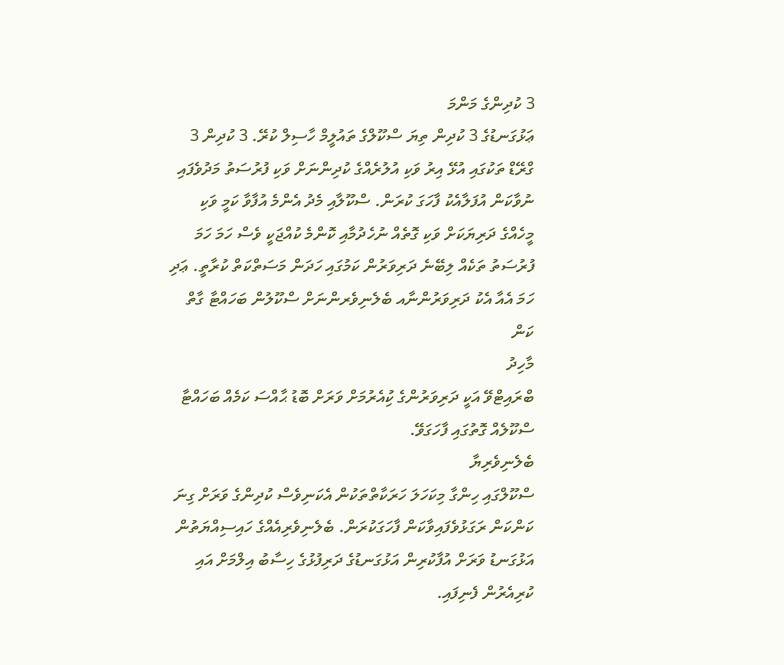3 ކުދިންގެ މަންމަ
ޢަޅުގަނޑުގެ 3 ކުދިން ތިޔަ ސްކޫލްގެ ތައުލީމް ހާސިލް ކުރޭ. 3 ކުދިން 3 ގްރޭޑް ތަކުގައި އުޅޭ އިރު ވަކި އުލުރެއްގެ ކުދިންނަށް ވަކި ފުރުސަތު މަދުވެފައި ނުވާކަން އުފަލާއެކު ފާހަގަ ކުރަން. ސްކޫލާއި މެދު އެންމެ އުފާވާ ކަމީ ވަކި މީހެއްގެ ދަރިޔަކަށް ވަކި ގޮތެއް ނުހެދުމާއި ކޮންމެ ކުއްޖަކީ ވެސް ހަމަ ހަމަ ފުރުސަތު ތަކެއް ލިބޭނެ ދަރިވަރުން ކަމުގައި ހަދަން މަސަތްކަތް ކުރާތީ. ޢަދި ހަމަ އެއާ އެކު ދަރިވަރުންނާއ ބެލެނިވެރންނަށް ސްކޫލުން ބަހައްޓާ ގާތް ކަން
މާހިދު
ބްރައިޓްވޭ އަކީ ދަރިވަރުންގެ ކުިއެރުމަށް ވަރަށް ބޮޑު ޙާއްސަ ކަމެއް ބަހައްޓާ ސްކޫލެއް ގޮތުގައި ފާހަގަވޭ.
ބެލެނިވެރިޔާ
ސްކޫލްގައި ހިންގާ މިކަހަލަ ހަރަކާތްތަކުން އެކަނިވެސް ކުދިންގެ ވަރަށް ގިނަ ކަންކަން ރަގަޅުވެފައިވާކަން ފާހަގަކުރަން. ބެލެނިވެރިއެއްގެ ހައިސިއްޔަތުން އަޅުގަނޑު ވަރަށް އުފާކުރިން އަޅުގަނޑުގެ ދަރިފުޅުގެ ހިސާބު އިލްމަށް އައި ކުރިއެރުން ފެނިފައި.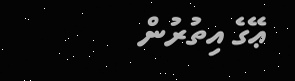ޢޭގެ އިތުރުން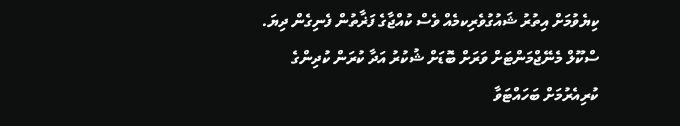ކިޔެވުމަށް އިތުރު ޝައުގުވެރިކމެއް ވެސް ކުއްޖާގެ ފަޜާތުން ފެނިގެން ދިޔަ. ސްކޫލް މެނޭޖްމަންޓަށް ވަރަށް ބޮޑަށް ޝުކުރު އަދާ ކުރަން ކުދިންގެ ކުރިއެރުމަށް ބަހައްޓަވާ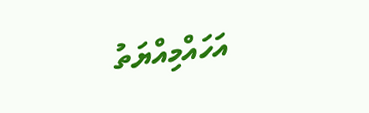އަހައްމިއްޔަތު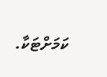ކަމަށްޓަކާ.